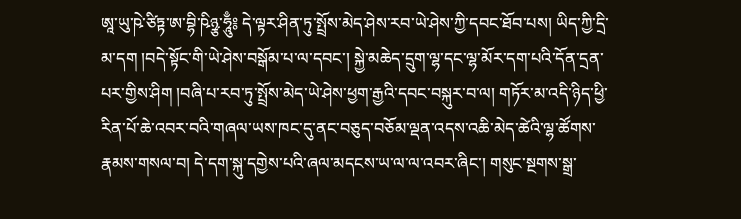ཨཱ་ཡུ་ཥེ་ཙིཏྟ་ཨ་བྷི་ཥིཉྩ་ཧཱུྃ༔ དེ་ལྟར་ཤིན་ཏུ་སྤྲོས་མེད་ཤེས་རབ་ཡེ་ཤེས་ཀྱི་དབང་ཐོབ་པས། ཡིད་ཀྱི་དྲི་མ་དག །བདེ་སྟོང་གི་ཡེ་ཤེས་བསྒོམ་པ་ལ་དབང་། སྐྱེ་མཆེད་དྲུག་ལྷ་དང་ལྷ་མོར་དག་པའི་དོན་དྲན་པར་གྱིས་ཤིག །བཞི་པ་རབ་ཏུ་སྤྲོས་མེད་ཡེ་ཤེས་ཕྱག་རྒྱའི་དབང་བསྐུར་བ་ལ། གཏོར་མ་འདི་ཉིད་ཕྱི་རིན་པོ་ཆེ་འབར་བའི་གཞལ་ཡས་ཁང་དུ་ནང་བཅུད་བཅོམ་ལྡན་འདས་འཆི་མེད་ཚེའི་ལྷ་ཚོགས་རྣམས་གསལ་བ། དེ་དག་སྐུ་དགྱེས་པའི་ཞལ་མདངས་ཡ་ལ་ལ་འབར་ཞིང་། གསུང་སྔགས་སྒྲ་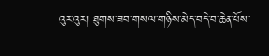འུར་འུར། ཐུགས་ཟབ་གསལ་གཉིས་མེད་བདེ་བ་ཆེན་པོས་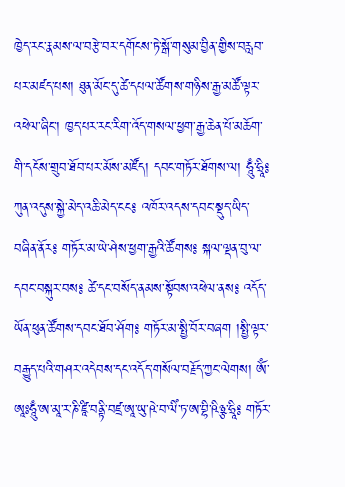ཁྱེད་རང་རྣམས་ལ་བརྩེ་བར་དགོངས་ཏེ་སྒོ་གསུམ་བྱིན་གྱིས་བརླབ་པར་མཛད་པས། ཐུན་མོང་དུ་ཚེ་དཔལ་ཚོགས་གཉིས་རྒྱ་མཚོ་ལྟར་འཕེལ་ཞིང་། ཁྱད་པར་རང་རིག་འོད་གསལ་ཕྱག་རྒྱ་ཆེན་པོ་མཆོག་གི་དངོས་གྲུབ་ཐོབ་པར་མོས་མཛོད། དབང་གཏོར་ཐོགས་ལ། ཧཱུྃ་ཧྲཱི༔ ཀུན་འདུས་སྐྱེ་མེད་འཆི་མེད་ངང༔ འཁོར་འདས་དབང་སྡུད་ཡིད་བཞིན་ནོར༔ གཏོར་མ་ཡེ་ཤེས་ཕྱག་རྒྱའི་ཚོགས༔ སྐལ་ལྡན་བུ་ལ་དབང་བསྐུར་བས༔ ཚེ་དང་བསོད་ནམས་སྟོབས་འཕེལ་ནས༔ འདོད་ཡོན་ཕུན་ཚོགས་དབང་ཐོབ་ཤོག༔ གཏོར་མ་སྤྱི་བོར་བཞག །སྤྱི་ལྟར་བརྒྱུད་པའི་གཤར་འདེབས་དང་འདོད་གསོལ་བརྗོད་ཀྱང་ལེགས། ཨོཾ་ཨཱཿཧཱུྃ་ཨ་མཱ་ར་ཎི་ཛཱི་བནྟི་བཛྲ་ཨཱ་ཡུ་ཥེ་བ་ལིཾ་ཏ་ཨ་བྷི་ཥིཉྩ་ཧྲཱི༔ གཏོར་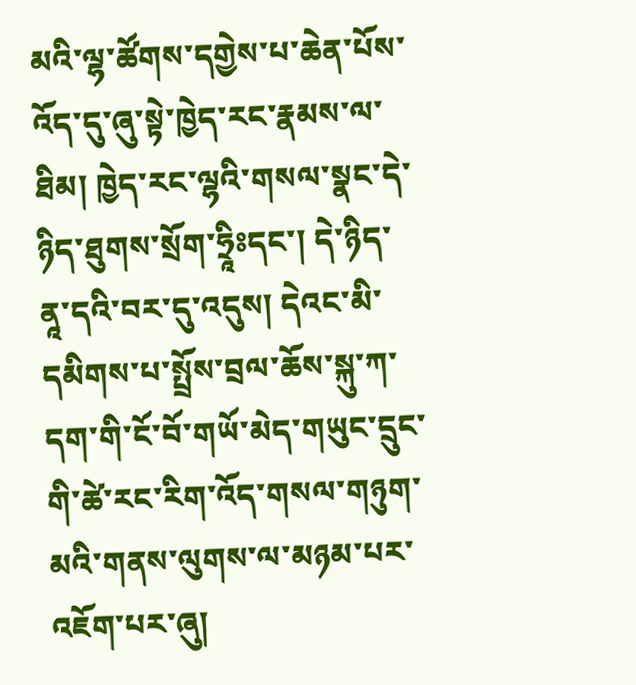མའི་ལྷ་ཚོགས་དགྱེས་པ་ཆེན་པོས་འོད་དུ་ཞུ་སྟེ་ཁྱེད་རང་རྣམས་ལ་ཐིམ། ཁྱེད་རང་ལྷའི་གསལ་སྣང་དེ་ཉིད་ཐུགས་སྲོག་ཧྲཱིཿདང་། དེ་ཉིད་ནཱ་དའི་བར་དུ་འདུས། དེའང་མི་དམིགས་པ་སྤྲོས་བྲལ་ཆོས་སྐུ་ཀ་དག་གི་ངོ་བོ་གཡོ་མེད་གཡུང་དྲུང་གི་ཚེ་རང་རིག་འོད་གསལ་གཉུག་མའི་གནས་ལུགས་ལ་མཉམ་པར་འཇོག་པར་ཞུ།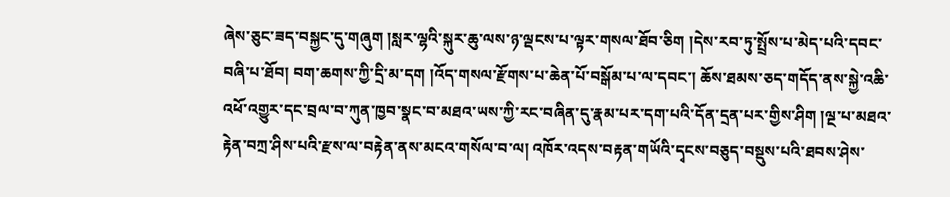ཞེས་ཅུང་ཟད་བསྐྱང་དུ་གཞུག །སླར་ལྷའི་སྐུར་ཆུ་ལས་ཉ་ལྡངས་པ་ལྟར་གསལ་ཐོབ་ཅིག །དེས་རབ་ཏུ་སྤྲོས་པ་མེད་པའི་དབང་བཞི་པ་ཐོབ། བག་ཆགས་ཀྱི་དྲི་མ་དག །འོད་གསལ་རྫོགས་པ་ཆེན་པོ་བསྒོམ་པ་ལ་དབང་། ཆོས་ཐམས་ཅད་གདོད་ནས་སྐྱེ་འཆི་འཕོ་འགྱུར་དང་བྲལ་བ་ཀུན་ཁྱབ་སྣང་བ་མཐའ་ཡས་ཀྱི་རང་བཞིན་དུ་རྣམ་པར་དག་པའི་དོན་དྲན་པར་གྱིས་ཤིག །ལྔ་པ་མཐའ་རྟེན་བཀྲ་ཤིས་པའི་རྫས་ལ་བརྟེན་ནས་མངའ་གསོལ་བ་ལ། འཁོར་འདས་བརྟན་གཡོའི་དྭངས་བཅུད་བསྡུས་པའི་ཐབས་ཤེས་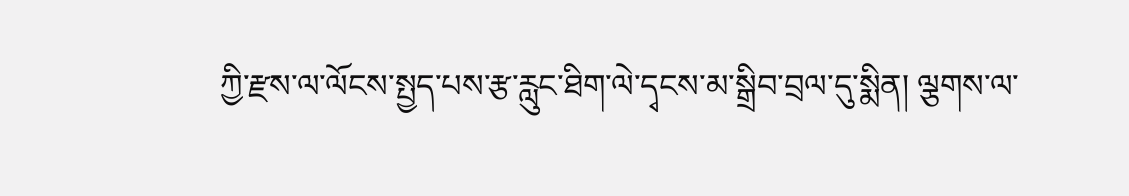ཀྱི་རྫས་ལ་ལོངས་སྤྱད་པས་རྩ་རླུང་ཐིག་ལེ་དྭངས་མ་སྒྲིབ་བྲལ་དུ་སྨིན། ལྕགས་ལ་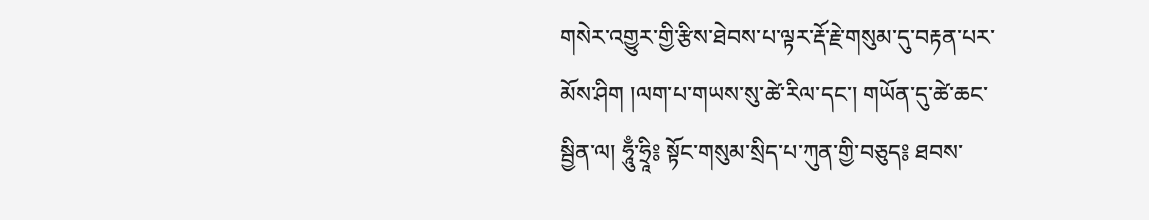གསེར་འགྱུར་གྱི་རྩིས་ཐེབས་པ་ལྟར་རྡོ་རྗེ་གསུམ་དུ་བརྟན་པར་མོས་ཤིག །ལག་པ་གཡས་སུ་ཚེ་རིལ་དང་། གཡོན་དུ་ཚེ་ཆང་སྦྱིན་ལ། ཧཱུྃ་ཧྲཱི༔ སྟོང་གསུམ་སྲིད་པ་ཀུན་གྱི་བཅུད༔ ཐབས་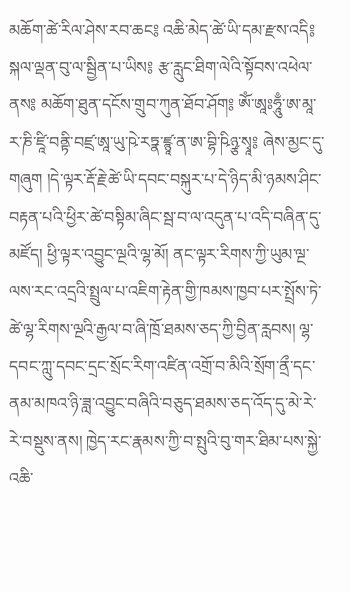མཆོག་ཚེ་རིལ་ཤེས་རབ་ཆང༔ འཆི་མེད་ཚེ་ཡི་དམ་རྫས་འདི༔ སྐལ་ལྡན་བུ་ལ་སྦྱིན་པ་ཡིས༔ རྩ་རླུང་ཐིག་ལེའི་སྟོབས་འཕེལ་ནས༔ མཆོག་ཐུན་དངོས་གྲུབ་ཀུན་ཐོབ་ཤོག༔ ཨོཾ་ཨཱཿཧཱུྃ་ཨ་མཱ་ར་ཎི་ཛཱི་བནྟི་བཛྲ་ཨཱ་ཡུ་ཥེ་རཏྣ་ཛྙཱ་ན་ཨ་བྷི་ཥིཉྩ་སྭཱ༔ ཞེས་མྱང་དུ་གཞུག །དེ་ལྟར་རྡོ་རྗེ་ཚེ་ཡི་དབང་བསྐུར་པ་དེ་ཉིད་མི་ཉམས་ཤིང་བརྟན་པའི་ཕྱིར་ཚེ་བསྟིམ་ཞིང་སྦ་བ་ལ་འདུན་པ་འདི་བཞིན་དུ་མཛོད། ཕྱི་ལྟར་འབྱུང་ལྔའི་ལྷ་མོ། ནང་ལྟར་རིགས་ཀྱི་ཡུམ་ལྔ་ལས་རང་འདྲའི་སྤྲུལ་པ་འཇིག་རྟེན་གྱི་ཁམས་ཁྱབ་པར་སྤྲོས་ཏེ་ཚེ་ལྷ་རིགས་ལྔའི་རྒྱལ་བ་ཞི་ཁྲོ་ཐམས་ཅད་ཀྱི་བྱིན་རླབས། ལྷ་དབང་ཀླུ་དབང་དྲང་སྲོང་རིག་འཛིན་འགྲོ་བ་མིའི་སྲོག་ནྲྀ་དང་ནམ་མཁའ་ཉི་ཟླ་འབྱུང་བཞིའི་བཅུད་ཐམས་ཅད་འོད་དུ་མེ་རེ་རེ་བསྡུས་ནས། ཁྱེད་རང་རྣམས་ཀྱི་བ་སྤུའི་བུ་གར་ཐིམ་པས་སྐྱེ་འཆི་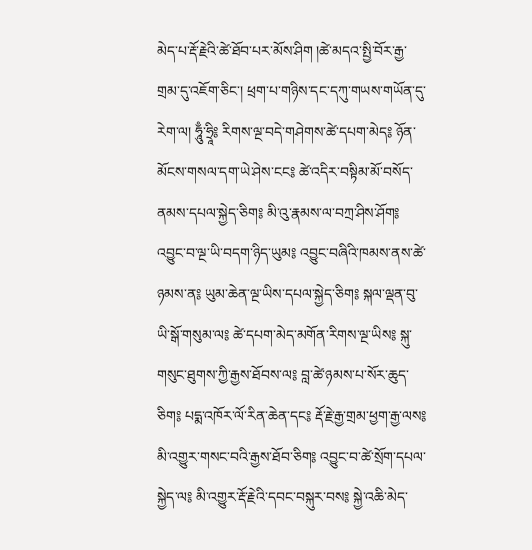མེད་པ་རྡོ་རྗེའི་ཚེ་ཐོབ་པར་མོས་ཤིག །ཚེ་མདའ་སྤྱི་བོར་རྒྱ་གྲམ་དུ་འཇོག་ཅིང་། ཕྲག་པ་གཉིས་དང་དཀུ་གཡས་གཡོན་དུ་རེག་ལ། ཧཱུྃ་ཧྲཱི༔ རིགས་ལྔ་བདེ་གཤེགས་ཚེ་དཔག་མེད༔ ཉོན་མོངས་གསལ་དག་ཡེ་ཤེས་ངང༔ ཚེ་འདིར་བསྟིམ་མོ་བསོད་ནམས་དཔལ་སྐྱེད་ཅིག༔ མི་འུ་རྣམས་ལ་བཀྲ་ཤིས་ཤོག༔ འབྱུང་བ་ལྔ་ཡི་བདག་ཉིད་ཡུམ༔ འབྱུང་བཞིའི་ཁམས་ནས་ཚེ་ཉམས་ན༔ ཡུམ་ཆེན་ལྔ་ཡིས་དཔལ་སྐྱེད་ཅིག༔ སྐལ་ལྡན་བུ་ཡི་སྒོ་གསུམ་ལ༔ ཚེ་དཔག་མེད་མགོན་རིགས་ལྔ་ཡིས༔ སྐུ་གསུང་ཐུགས་ཀྱི་རྒྱས་ཐོབས་ལ༔ བླ་ཚེ་ཉམས་པ་སོར་ཆུད་ཅིག༔ པདྨ་འཁོར་ལོ་རིན་ཆེན་དང༔ རྡོ་རྗེ་རྒྱ་གྲམ་ཕྱག་རྒྱ་ལས༔ མི་འགྱུར་གསང་བའི་རྒྱས་ཐོབ་ཅིག༔ འབྱུང་བ་ཚེ་སྲོག་དཔལ་སྐྱེད་ལ༔ མི་འགྱུར་རྡོ་རྗེའི་དབང་བསྐུར་བས༔ སྐྱེ་འཆི་མེད་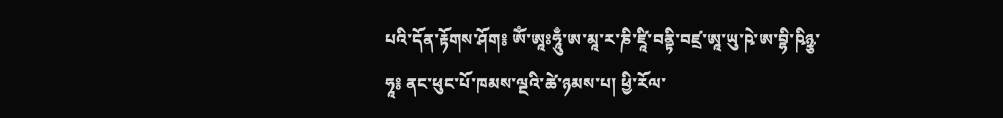པའི་དོན་རྟོགས་ཤོག༔ ཨོཾ་ཨཱཿཧཱུྃ་ཨ་མཱ་ར་ཎི་ཛཱི་བནྟི་བཛྲ་ཨཱ་ཡུ་ཥེ་ཨ་བྷི་ཥིཉྩ་ཧཱ༔ ནང་ཕུང་པོ་ཁམས་ལྔའི་ཚེ་ཉམས་པ། ཕྱི་རོལ་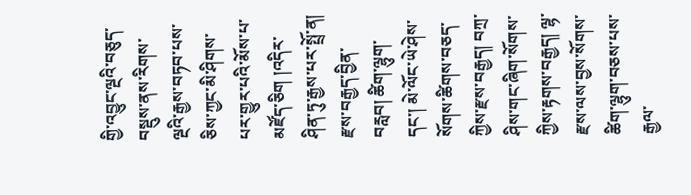གྱི་འབྱུང་ལྔའི་བཅུད་བསྡུས་ནས་རིགས་ལྔའི་རྒྱས་བཏབ་པས་ཅིས་ཀྱང་མི་ཤིགས་པར་གྱུར་པའི་མོས་པ་མཛོད་ཅིག །འདིར་ཤིན་ཏུ་རྒྱས་པར་སྤྲོ་ན། རྫས་བརྒྱད་བྱིན་བརླབ། ཚིག་ལྷུག་དང་། མེ་ལོང་ཡེ་ཤེས་སོགས་ཚིགས་བཅད་ཀྱིས་རྫས་བརྒྱད། བཀྲ་ཤིས་གང་ཞིག་སོགས་ཀྱིས་རྟགས་བརྒྱད། ལྷ་རྫས་ལས་བྱས་སོགས་ཚིག་ལྷུག་བཅས་པས་རྒྱལ་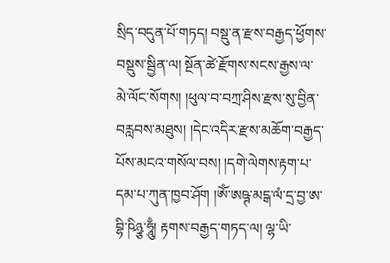སྲིད་བདུན་པོ་གཏད། བསྡུ་ན་རྫས་བརྒྱད་ཕྱོགས་བསྡུས་སྦྱིན་ལ། སྔོན་ཚེ་རྫོགས་སངས་རྒྱས་ལ་མེ་ལོང་སོགས། །ཕུལ་བ་བཀྲ་ཤིས་རྫས་སུ་བྱིན་བརླབས་མཐུས། །དེང་འདིར་རྫས་མཆོག་བརྒྱད་པོས་མངའ་གསོལ་བས། །དགེ་ལེགས་རྟག་པ་དམ་པ་ཀུན་ཁྱབ་ཤོག །ཨོཾ་ཨཥྚ་མངྒ་ལཾ་དྲ་བྱ་ཨ་བྷི་ཥིཉྩ་ཧཱུྃ། རྟགས་བརྒྱད་གཏད་ལ། ལྷ་ཡི་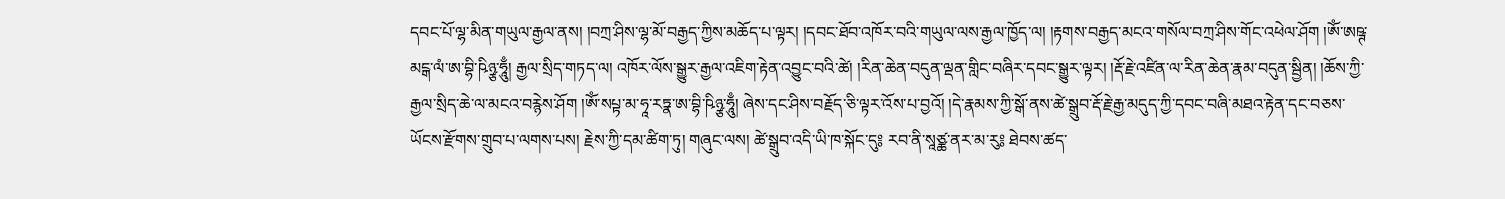དབང་པོ་ལྷ་མིན་གཡུལ་རྒྱལ་ནས། །བཀྲ་ཤིས་ལྷ་མོ་བརྒྱད་ཀྱིས་མཆོད་པ་ལྟར། །དབང་ཐོབ་འཁོར་བའི་གཡུལ་ལས་རྒྱལ་ཁྱོད་ལ། །རྟགས་བརྒྱད་མངའ་གསོལ་བཀྲ་ཤིས་གོང་འཕེལ་ཤོག །ཨོཾ་ཨཥྚ་མངྒ་ལཾ་ཨ་བྷི་ཥིཉྩ་ཧཱུྃ། རྒྱལ་སྲིད་གཏད་ལ། འཁོར་ལོས་སྒྱུར་རྒྱལ་འཇིག་རྟེན་འབྱུང་བའི་ཚེ། །རིན་ཆེན་བདུན་ལྡན་གླིང་བཞིར་དབང་སྒྱུར་ལྟར། །རྡོ་རྗེ་འཛིན་ལ་རིན་ཆེན་རྣམ་བདུན་སྦྱིན། །ཆོས་ཀྱི་རྒྱལ་སྲིད་ཆེ་ལ་མངའ་བརྙེས་ཤོག །ཨོཾ་སཔྟ་མ་ཧཱ་རཏྣ་ཨ་བྷི་ཥིཉྩ་ཧཱུྃ། ཞེས་དང་ཤིས་བརྗོད་ཅི་ལྟར་འོས་པ་བྱའོ། །དེ་རྣམས་ཀྱི་སྒོ་ནས་ཚེ་སྒྲུབ་རྡོ་རྗེ་རྒྱ་མདུད་ཀྱི་དབང་བཞི་མཐའ་རྟེན་དང་བཅས་ཡོངས་རྫོགས་གྲུབ་པ་ལགས་པས། རྗེས་ཀྱི་དམ་ཚིག་ཏུ། གཞུང་ལས། ཚེ་སྒྲུབ་འདི་ཡི་ཁ་སྐོང་དུ༔ རབ་ནི་སཱཙྪ་ནར་མ་རུ༔ ཐེབས་ཚད་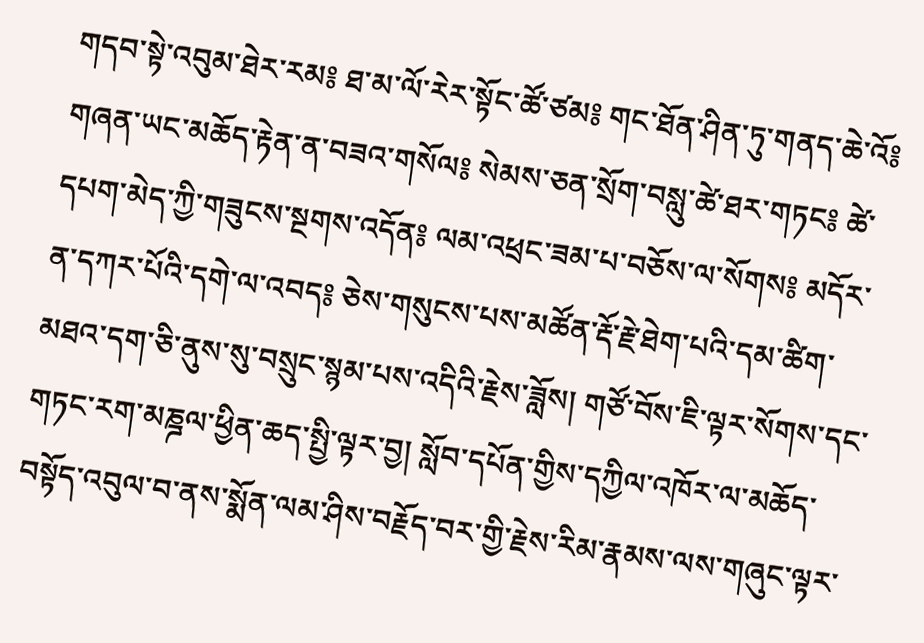གདབ་སྟེ་འབུམ་ཐེར་རམ༔ ཐ་མ་ལོ་རེར་སྟོང་ཚོ་ཙམ༔ གང་ཐོན་ཤིན་ཏུ་གནད་ཆེ་འོ༔ གཞན་ཡང་མཆོད་རྟེན་ན་བཟའ་གསོལ༔ སེམས་ཅན་སྲོག་བསླུ་ཚེ་ཐར་གཏང༔ ཚེ་དཔག་མེད་ཀྱི་གཟུངས་སྔགས་འདོན༔ ལམ་འཕྲང་ཟམ་པ་བཅོས་ལ་སོགས༔ མདོར་ན་དཀར་པོའི་དགེ་ལ་འབད༔ ཅེས་གསུངས་པས་མཚོན་རྡོ་རྗེ་ཐེག་པའི་དམ་ཚིག་མཐའ་དག་ཅི་ནུས་སུ་བསྲུང་སྙམ་པས་འདིའི་རྗེས་ཟློས། གཙོ་བོས་ཇི་ལྟར་སོགས་དང་གཏང་རག་མཎྜལ་ཕྱིན་ཆད་སྤྱི་ལྟར་བྱ། སློབ་དཔོན་གྱིས་དཀྱིལ་འཁོར་ལ་མཆོད་བསྟོད་འབུལ་བ་ནས་སྨོན་ལམ་ཤིས་བརྗོད་བར་གྱི་རྗེས་རིམ་རྣམས་ལས་གཞུང་ལྟར་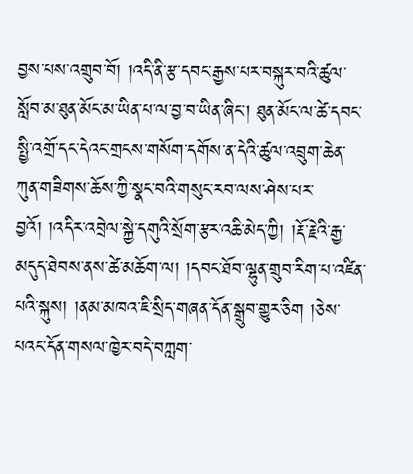བྱས་པས་འགྲུབ་བོ། །འདི་ནི་རྩ་དབང་རྒྱས་པར་བསྐུར་བའི་ཚུལ་སློབ་མ་ཐུན་མོང་མ་ཡིན་པ་ལ་བྱ་བ་ཡིན་ཞིང་། ཐུན་མོང་ལ་ཚེ་དབང་སྤྱི་འགྲོ་དང་དེའང་གྲངས་གསོག་དགོས་ན་དེའི་ཚུལ་འབྲུག་ཆེན་ཀུན་གཟིགས་ཆོས་ཀྱི་སྣང་བའི་གསུང་རབ་ལས་ཤེས་པར་བྱའོ། །འདིར་འབྲེལ་སྐྱེ་དགུའི་སྲོག་རྩར་འཆི་མེད་ཀྱི། །རྡོ་རྗེའི་རྒྱ་མདུད་ཐེབས་ནས་ཚེ་མཆོག་ལ། །དབང་ཐོབ་ལྷུན་གྲུབ་རིག་པ་འཛིན་པའི་སྐུས། །ནམ་མཁའ་ཇི་སྲིད་གཞན་དོན་སྒྲུབ་གྱུར་ཅིག །ཅེས་པའང་དོན་གསལ་ཁྱེར་བདེ་བཀླག་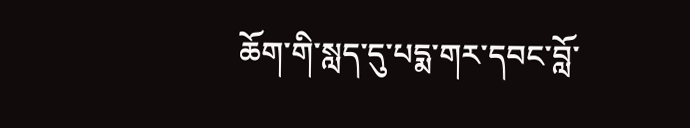ཆོག་གི་སླད་དུ་པདྨ་གར་དབང་བློ་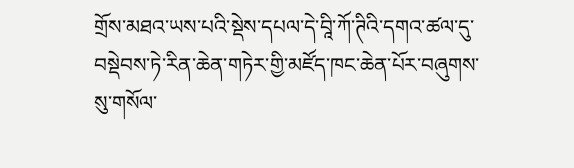གྲོས་མཐའ་ཡས་པའི་སྡེས་དཔལ་དེ་བཱི་ཀོ་ཊིའི་དགའ་ཚལ་དུ་བསྡེབས་ཏེ་རིན་ཆེན་གཏེར་གྱི་མཛོད་ཁང་ཆེན་པོར་བཞུགས་སུ་གསོལ་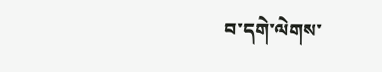བ་དགེ་ལེགས་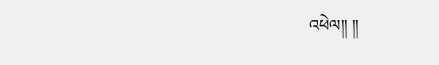འཕེལ།། །།